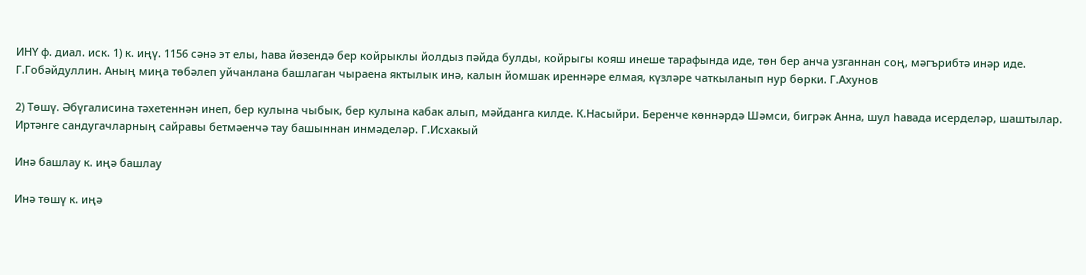ИНҮ ф. диал. иск. 1) к. иңү. 1156 сәнә эт елы, һава йөзендә бер койрыклы йолдыз пәйда булды, койрыгы кояш инеше тарафында иде, төн бер анча узганнан соң, мәгърибтә инәр иде. Г.Гобәйдуллин. Аның миңа төбәлеп уйчанлана башлаган чыраена яктылык инә, калын йомшак иреннәре елмая, күзләре чаткыланып нур бөрки. Г.Ахунов

2) Төшү. Әбүгалисина тәхетеннән инеп, бер кулына чыбык, бер кулына кабак алып, мәйданга килде. К.Насыйри. Беренче көннәрдә Шәмси, бигрәк Анна, шул һавада исерделәр, шаштылар. Иртәнге сандугачларның сайравы бетмәенчә тау башыннан инмәделәр. Г.Исхакый

Инә башлау к. иңә башлау

Инә төшү к. иңә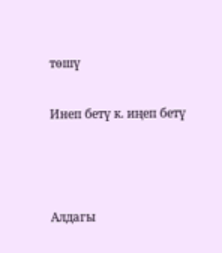төшү

Инеп бетү к. иңеп бетү



Алдагы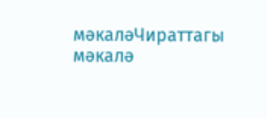мәкаләЧираттагы мәкалә